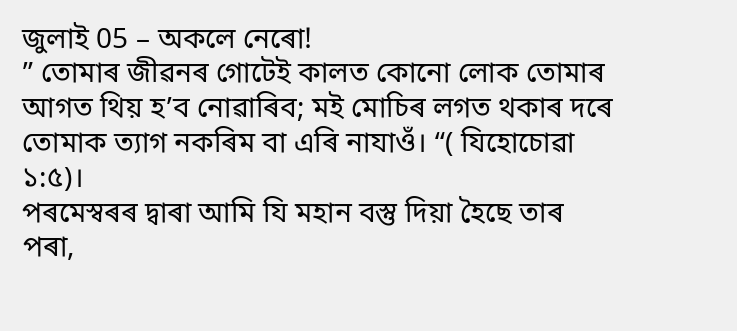জুলাই 05 – অকলে নেৰো!
” তোমাৰ জীৱনৰ গোটেই কালত কোনো লোক তোমাৰ আগত থিয় হ’ব নোৱাৰিব; মই মোচিৰ লগত থকাৰ দৰে তোমাক ত্যাগ নকৰিম বা এৰি নাযাওঁ। “( যিহোচোৱা ১:৫)।
পৰমেস্বৰৰ দ্বাৰা আমি যি মহান বস্তু দিয়া হৈছে তাৰ পৰা,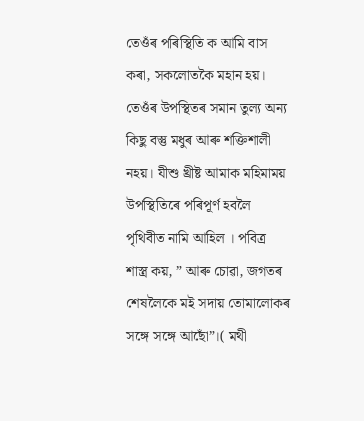তেওঁৰ পৰিস্থিতি ক আমি বাস কৰা, সকলোতকৈ মহান হয়। তেওঁৰ উপস্থিতৰ সমান তুল্য অন্য কিছু বস্তু মধুৰ আৰু শক্তিশালী নহয়। যীশু খ্রীষ্ট আমাক মহিমাময় উপস্থিতিৰে পৰিপূৰ্ণ হবলৈ পৃথিবীত নামি আহিল । পবিত্র শাস্ত্ৰ কয়, ” আৰু চোৱা, জগতৰ শেষলৈকে মই সদায় তোমালোকৰ সঙ্গে সঙ্গে আছোঁ”।( মথী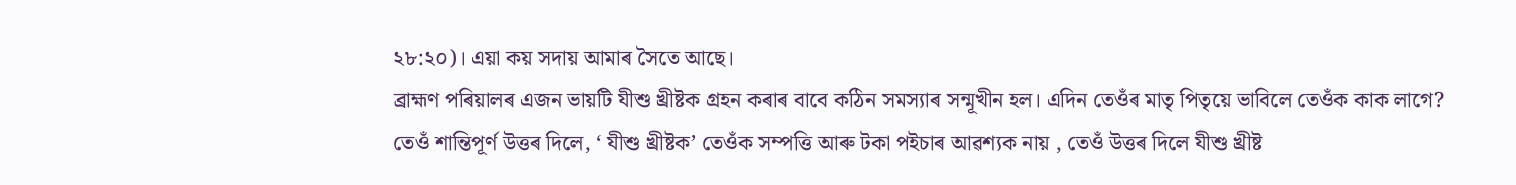২৮:২০)। এয়া কয় সদায় আমাৰ সৈতে আছে।
ব্ৰাহ্মণ পৰিয়ালৰ এজন ভায়টি যীশু খ্রীষ্টক গ্ৰহন কৰাৰ বাবে কঠিন সমস্যাৰ সন্মূখীন হল। এদিন তেওঁৰ মাতৃ পিতৃয়ে ভাবিলে তেওঁক কাক লাগে? তেওঁ শান্তিপূর্ণ উত্তৰ দিলে, ‘ যীশু খ্রীষ্টক’ তেওঁক সম্পত্তি আৰু টকা পইচাৰ আৱশ্যক নায় , তেওঁ উত্তৰ দিলে যীশু খ্রীষ্ট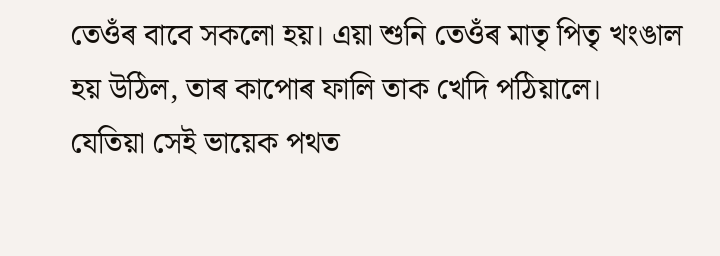তেওঁৰ বাবে সকলো হয়। এয়া শুনি তেওঁৰ মাতৃ পিতৃ খংঙাল হয় উঠিল, তাৰ কাপোৰ ফালি তাক খেদি পঠিয়ালে।
যেতিয়া সেই ভায়েক পথত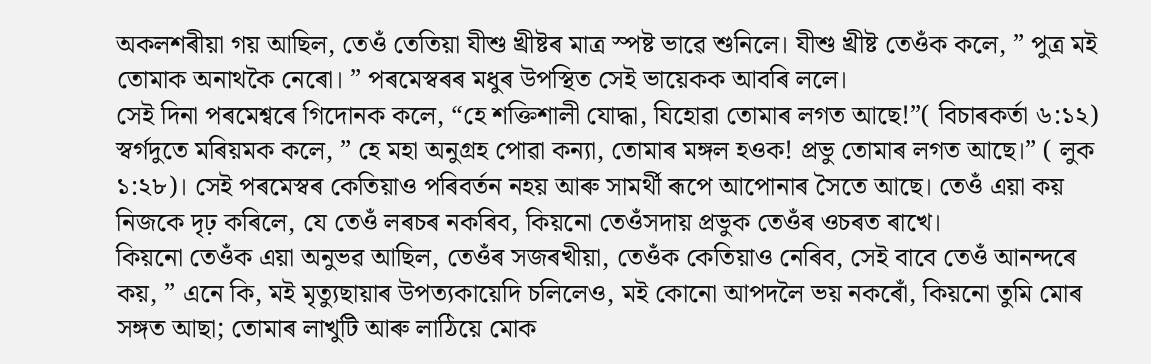অকলশৰীয়া গয় আছিল, তেওঁ তেতিয়া যীশু খ্রীষ্টৰ মাত্র স্পষ্ট ভাৱে শুনিলে। যীশু খ্রীষ্ট তেওঁক কলে, ” পুত্ৰ মই তোমাক অনাথকৈ নেৰো। ” পৰমেস্বৰৰ মধুৰ উপস্থিত সেই ভায়েকক আবৰি ললে।
সেই দিনা পৰমেশ্বৰে গিদোনক কলে, “হে শক্তিশালী যোদ্ধা, যিহোৱা তোমাৰ লগত আছে!”( বিচাৰকৰ্তা ৬:১২) স্বৰ্গদুতে মৰিয়মক কলে, ” হে মহা অনুগ্ৰহ পোৱা কন্যা, তোমাৰ মঙ্গল হওক! প্ৰভু তোমাৰ লগত আছে।” ( লুক ১:২৮)। সেই পৰমেস্বৰ কেতিয়াও পৰিবৰ্তন নহয় আৰু সামৰ্থী ৰূপে আপোনাৰ সৈতে আছে। তেওঁ এয়া কয় নিজকে দৃঢ় কৰিলে, যে তেওঁ লৰচৰ নকৰিব, কিয়নো তেওঁসদায় প্ৰভুক তেওঁৰ ওচৰত ৰাখে।
কিয়নো তেওঁক এয়া অনুভৱ আছিল, তেওঁৰ সজৰখীয়া, তেওঁক কেতিয়াও নেৰিব, সেই বাবে তেওঁ আনন্দৰে কয়, ” এনে কি, মই মৃত্যুছায়াৰ উপত্যকায়েদি চলিলেও, মই কোনো আপদলৈ ভয় নকৰোঁ, কিয়নো তুমি মোৰ সঙ্গত আছা; তোমাৰ লাখুটি আৰু লাঠিয়ে মোক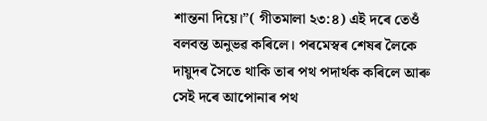শান্তনা দিয়ে।”( গীতমালা ২৩:৪) এই দৰে তেওঁ বলবন্ত অনুভৱ কৰিলে। পৰমেস্বৰ শেষৰ লৈকে দায়ুদৰ সৈতে থাকি তাৰ পথ পদাৰ্থক কৰিলে আৰু সেই দৰে আপোনাৰ পথ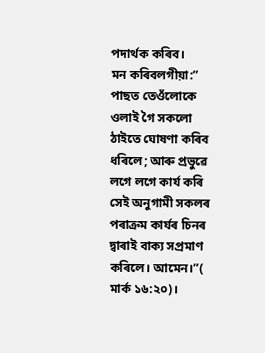পদাৰ্থক কৰিব।
মন কৰিবলগীয়া:” পাছত তেওঁলোকে ওলাই গৈ সকলো ঠাইতে ঘোষণা কৰিব ধৰিলে; আৰু প্ৰভুৱে লগে লগে কাৰ্য কৰি সেই অনুগামী সকলৰ পৰাক্ৰম কাৰ্যৰ চিনৰ দ্বাৰাই বাক্য সপ্ৰমাণ কৰিলে। আমেন।”( মাৰ্ক ১৬:২০)।